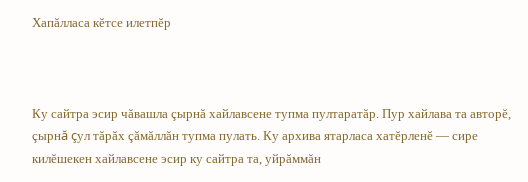Хапăлласа кĕтсе илетпĕр



Ку сайтра эсир чăвашла çырнă хайлавсене тупма пултаратăр. Пур хайлава та авторĕ, çырнă çул тăрăх çăмăллăн тупма пулать. Ку архива ятарласа хатĕрленĕ — сире килĕшекен хайлавсене эсир ку сайтра та, уйрăммăн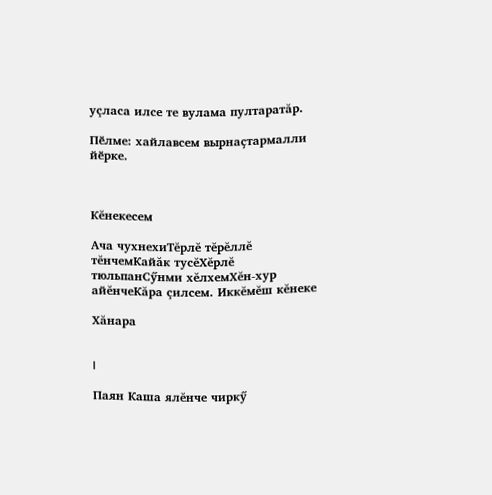уçласа илсе те вулама пултаратăр.

Пӗлме: хайлавсем вырнаҫтармалли йӗрке.



Кĕнекесем

Ача чухнехиТĕрлĕ тĕрĕллĕ тĕнчемКайăк тусĕХĕрлĕ тюльпанСӳнми хĕлхемХĕн-хур айĕнчеКăра çилсем. Иккĕмĕш кĕнеке

Хăнара


I

Паян Каша ялĕнче чиркӳ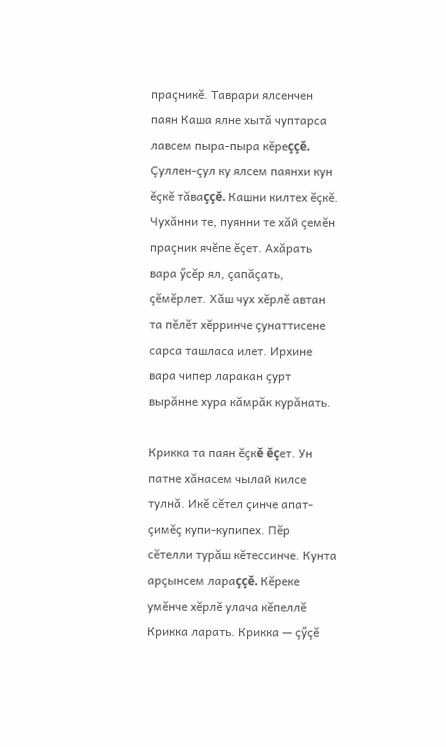праçникĕ. Таврари ялсенчен паян Каша ялне хытă чуптарса лавсем пыра-пыра кĕреççĕ. Çуллен-çул ку ялсем паянхи кун ĕçкĕ тăваççĕ. Кашни килтех ĕçкĕ. Чухăнни те, пуянни те хăй çемĕн праçник ячĕпе ĕçет. Ахăрать вара ӳсĕр ял, çапăçать, çĕмĕрлет. Хăш чух хĕрлĕ автан та пĕлĕт хĕрринче çунаттисене сарса ташласа илет. Ирхине вара чипер ларакан çурт вырăнне хура кăмрăк курăнать.

Крикка та паян ĕçкĕ ĕçет. Ун патне хăнасем чылай килсе тулнă. Икĕ сĕтел çинче апат-çимĕç купи-купипех. Пĕр сĕтелли турăш кĕтессинче. Кунта арçынсем лараççĕ. Кĕреке умĕнче хĕрлĕ улача кĕпеллĕ Крикка ларать. Крикка — çӳçĕ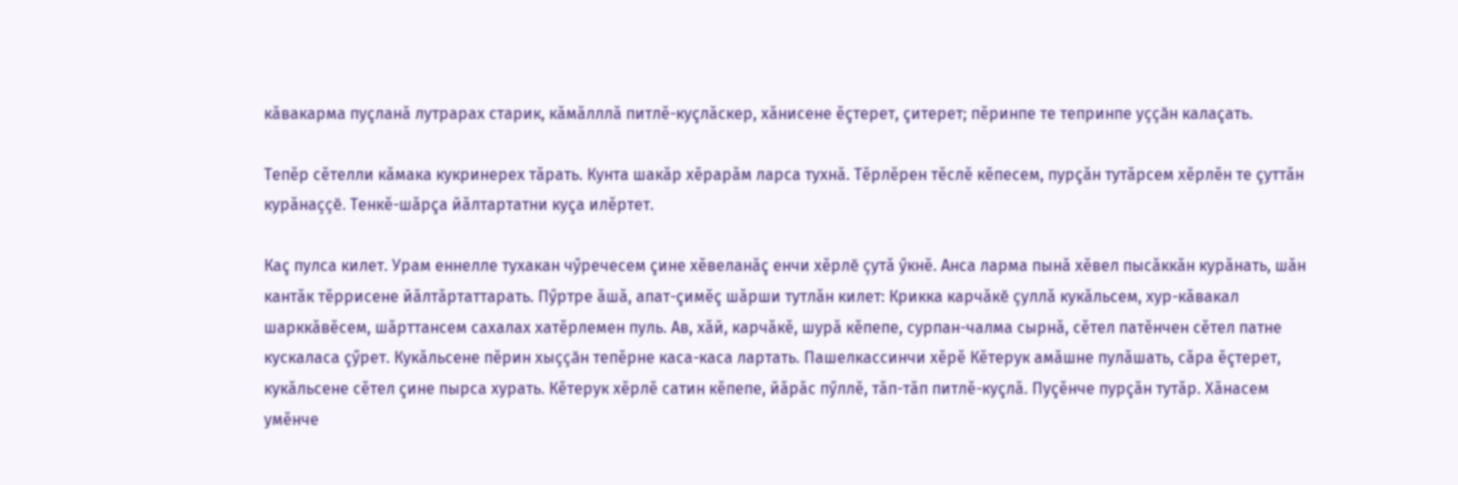кăвакарма пуçланă лутрарах старик, кăмăлллă питлĕ-куçлăскер, хăнисене ĕçтерет, çитерет; пĕринпе те тепринпе уççăн калаçать.

Тепĕр сĕтелли кăмака кукринерех тăрать. Кунта шакăр хĕрарăм ларса тухнă. Тĕрлĕрен тĕслĕ кĕпесем, пурçăн тутăрсем хĕрлĕн те çуттăн курăнаççĕ. Тенкĕ-шăрçа йăлтартатни куçа илĕртет.

Каç пулса килет. Урам еннелле тухакан чӳречесем çине хĕвеланăç енчи хĕрлĕ çутă ӳкнĕ. Анса ларма пынă хĕвел пысăккăн курăнать, шăн кантăк тĕррисене йăлтăртаттарать. Пӳртре ăшă, апат-çимĕç шăрши тутлăн килет: Крикка карчăкĕ çуллă кукăльсем, хур-кăвакал шарккăвĕсем, шăрттансем сахалах хатĕрлемен пуль. Ав, хăй, карчăкĕ, шурă кĕпепе, сурпан-чалма сырнă, сĕтел патĕнчен сĕтел патне кускаласа çӳрет. Кукăльсене пĕрин хыççăн тепĕрне каса-каса лартать. Пашелкассинчи хĕрĕ Кĕтерук амăшне пулăшать, сăра ĕçтерет, кукăльсене сĕтел çине пырса хурать. Кĕтерук хĕрлĕ сатин кĕпепе, йăрăс пӳллĕ, тăп-тăп питлĕ-куçлă. Пуçĕнче пурçăн тутăр. Хăнасем умĕнче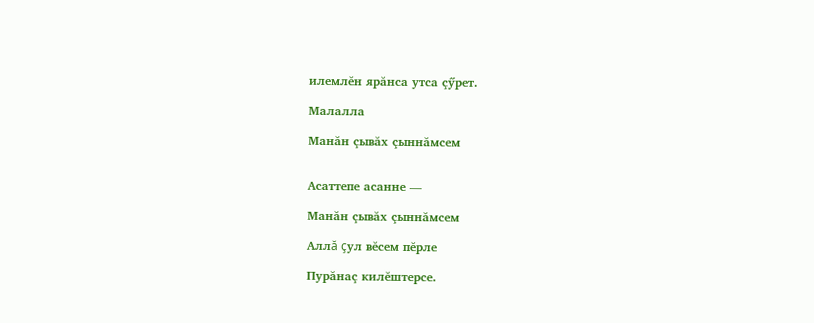илемлĕн ярăнса утса çӳрет.

Малалла

Манăн çывăх çыннăмсем


Асаттепе асанне —

Манăн çывăх çыннăмсем

Аллă çул вĕсем пĕрле

Пурăнаç килĕштерсе.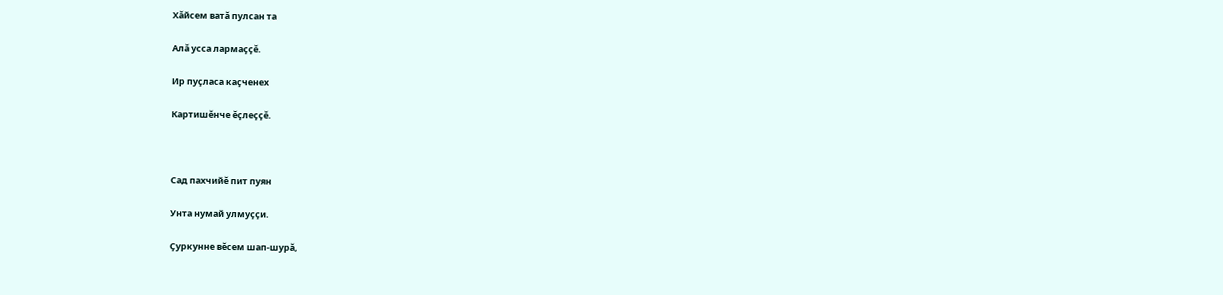Хăйсем ватă пулсан та

Алă усса лармаççĕ.

Ир пуçласа каçченех

Картишĕнче ĕçлеççĕ.



Сад пахчийĕ пит пуян

Унта нумай улмуççи.

Çуркунне вĕсем шап-шурă,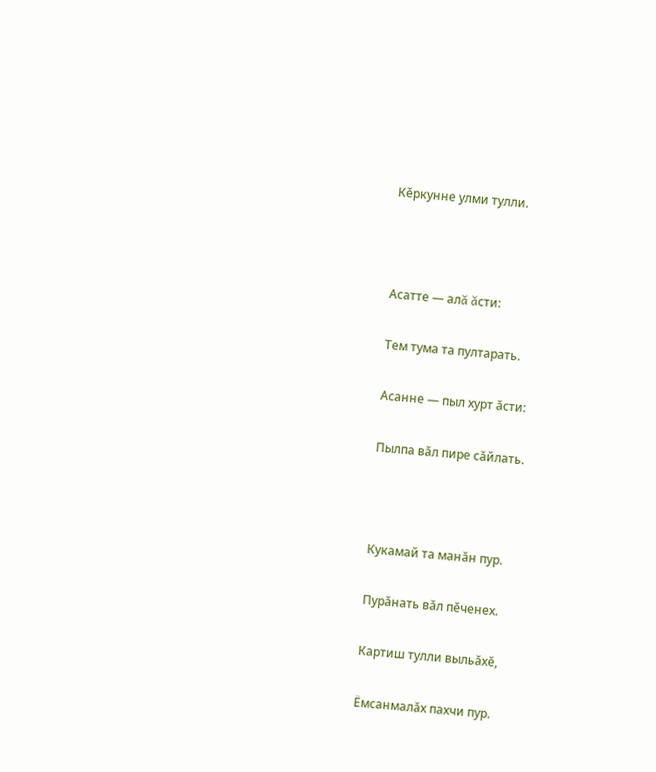Кĕркунне улми тулли.



Асатте — алă ăсти:

Тем тума та пултарать.

Асанне — пыл хурт ăсти:

Пылпа вăл пире сăйлать.



Кукамай та манăн пур.

Пурăнать вăл пĕченех.

Картиш тулли выльăхĕ,

Ёмсанмалăх пахчи пур.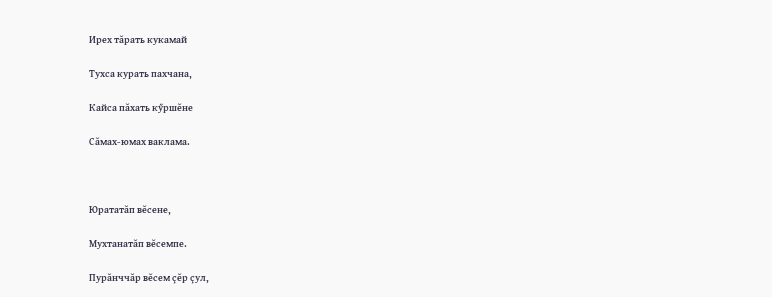Ирех тăрать кукамай

Тухса курать пахчана,

Кайса пăхать кӳршĕне

Сăмах-юмах ваклама.



Юрататăп вĕсене,

Мухтанатăп вĕсемпе.

Пурăнччăр вĕсем çĕр çул,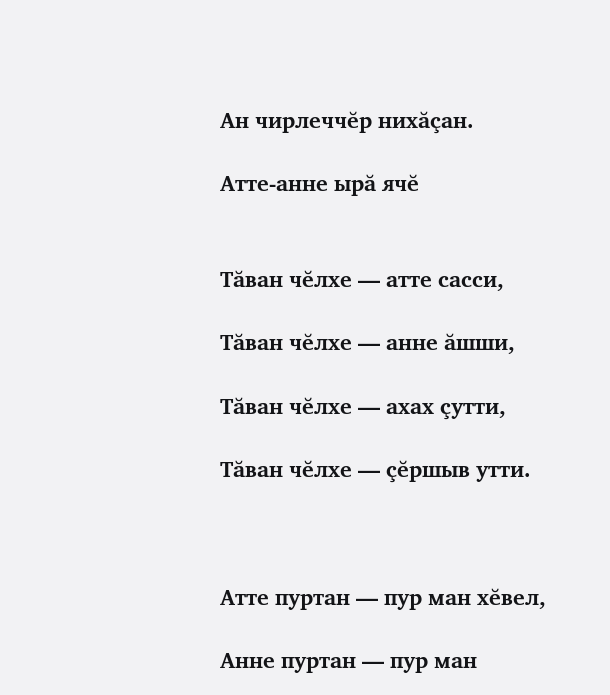Ан чирлеччĕр нихăçан.

Атте-анне ырă ячĕ


Тăван чĕлхе — атте сасси,

Тăван чĕлхе — анне ăшши,

Тăван чĕлхе — ахах çутти,

Тăван чĕлхе — çĕршыв утти.



Атте пуртан — пур ман хĕвел,

Анне пуртан — пур ман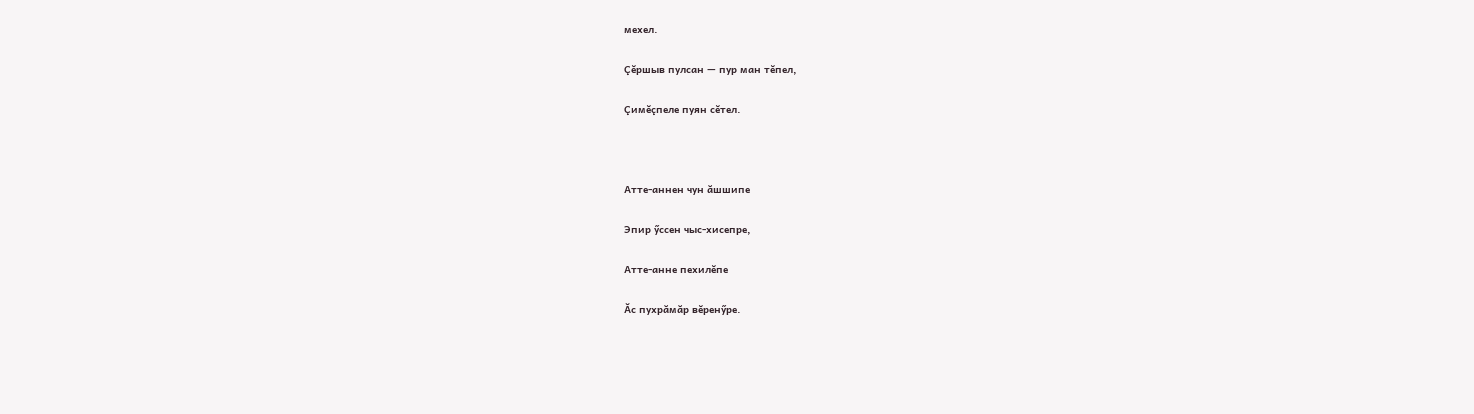мехел.

Çĕршыв пулсан — пур ман тĕпел,

Çимĕçпеле пуян сĕтел.



Атте-аннен чун ăшшипе

Эпир ӳссен чыс-хисепре,

Атте-анне пехилĕпе

Ăс пухрăмăр вĕренӳре.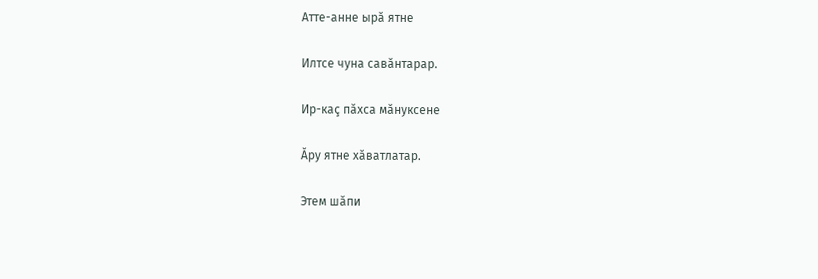Атте-анне ырă ятне

Илтсе чуна савăнтарар.

Ир-каç пăхса мăнуксене

Ăру ятне хăватлатар.

Этем шăпи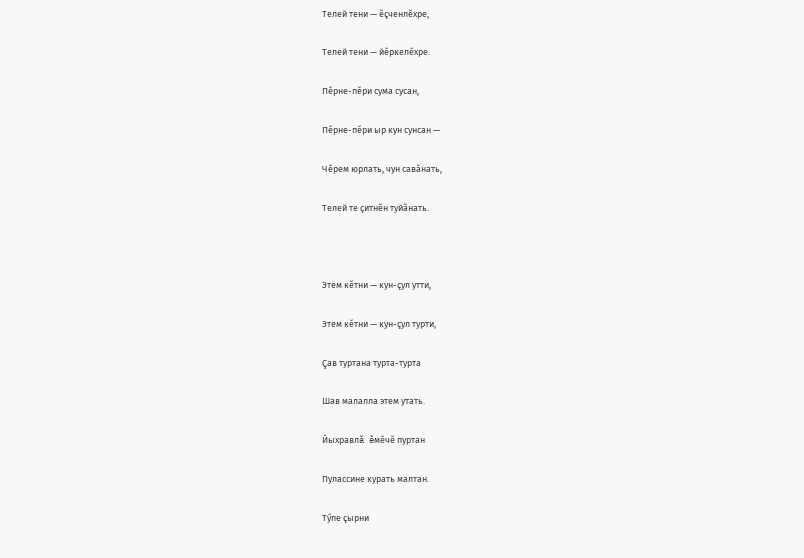Телей тени — ĕçченлĕхре,

Телей тени — йĕркелĕхре.

Пĕрне-пĕри сума сусан,

Пĕрне-пĕри ыр кун сунсан —

Чĕрем юрлать, чун савăнать,

Телей те çитнĕн туйăнать.



Этем кĕтни — кун-çул утти,

Этем кĕтни — кун-çул турти,

Çав туртана турта-турта

Шав малалла этем утать.

Йыхравлă ĕмĕчĕ пуртан

Пулассине курать малтан.

Тӳпе çырни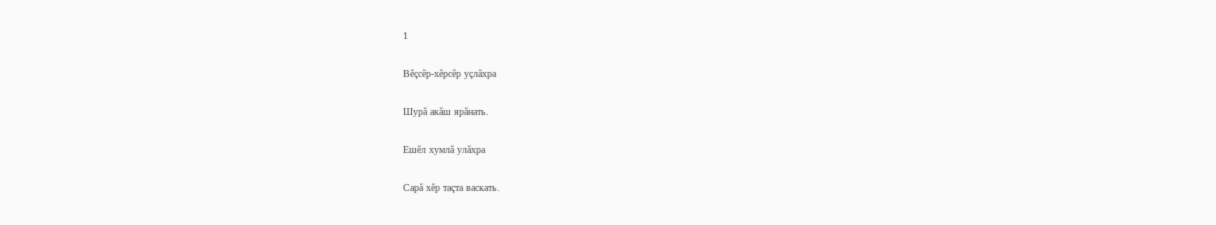1

Вĕçсĕр-хĕрсĕр уçлăхра

Шурă акăш ярăнать.

Ешĕл хумлă улăхра

Сарă хĕр таçта васкать.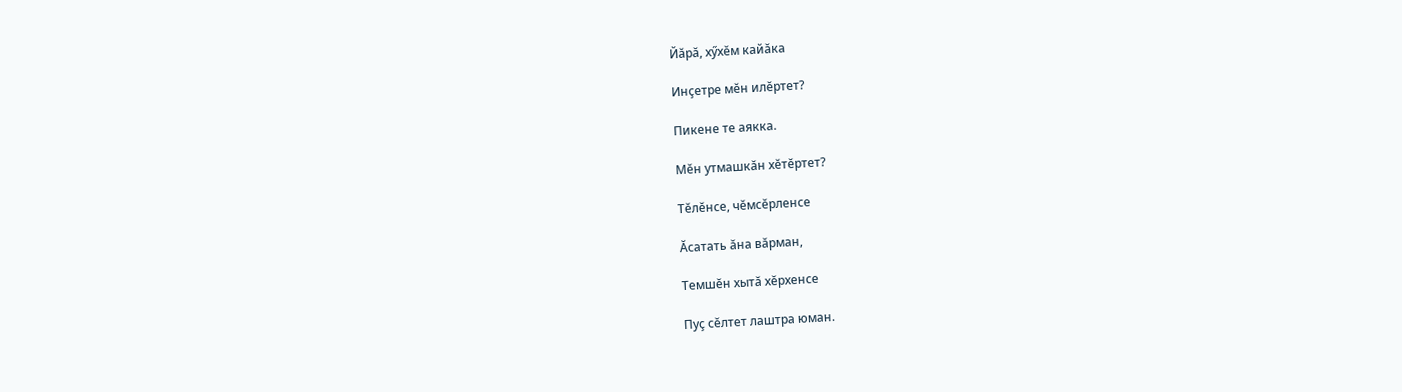Йăрă, хӳхĕм кайăка

Инçетре мĕн илĕртет?

Пикене те аякка.

Мĕн утмашкăн хĕтĕртет?

Тĕлĕнсе, чĕмсĕрленсе

Ăсатать ăна вăрман,

Темшĕн хытă хĕрхенсе

Пуç сĕлтет лаштра юман.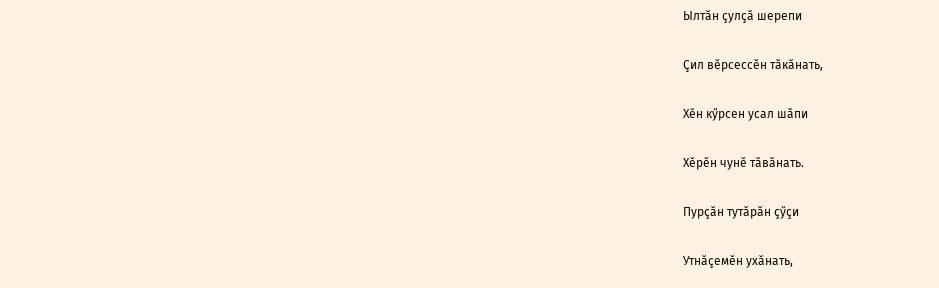Ылтăн çулçă шерепи

Çил вĕрсессĕн тăкăнать,

Хĕн кӳрсен усал шăпи

Хĕрĕн чунĕ тăвăнать.

Пурçăн тутăрăн çӳçи

Утнăçемĕн ухăнать,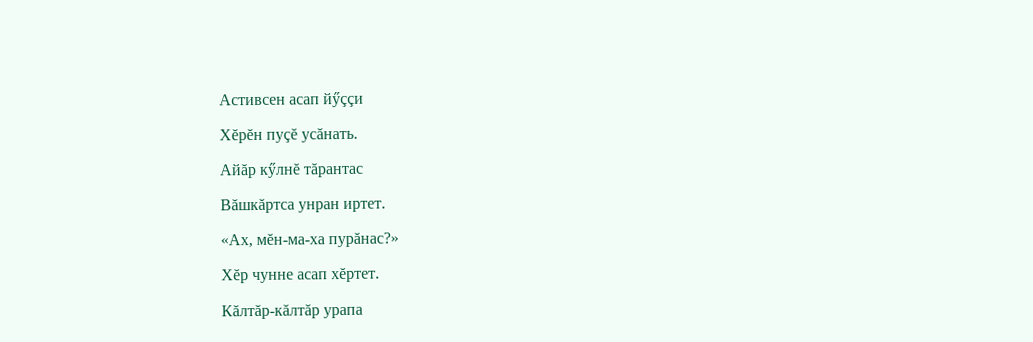Астивсен асап йӳççи

Хĕрĕн пуçĕ усăнать.

Айăр кӳлнĕ тăрантас

Вăшкăртса унран иртет.

«Ах, мĕн-ма-ха пурăнас?»

Хĕр чунне асап хĕртет.

Кăлтăр-кăлтăр урапа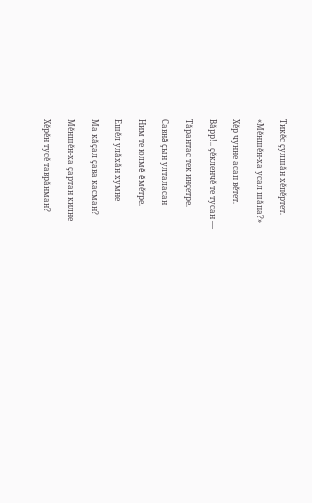Тикĕс çулшăн хĕпĕртет.

«Мĕншĕн-ха усал шăпа?»

Хĕр чунне асап вĕтет.

Вăрр!.. çĕкленчĕ те тусан —

Тăрантас тек инçетре.

Савнă çын улталасан

Ним те юлмĕ ĕмĕтре.

Ешĕл улăхăн хумне

Ма кăçал çава касман?

Мĕншĕн-ха çартан килне

Хĕрĕн тусĕ таврăнман?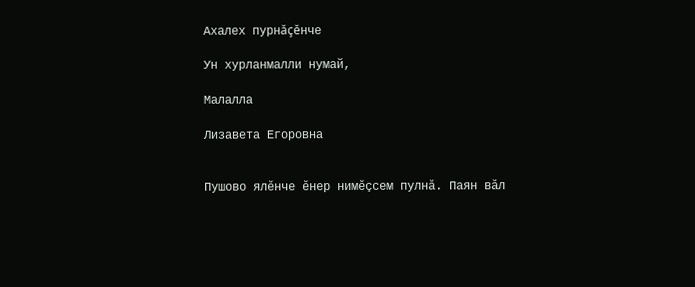Ахалех пурнăçĕнче

Ун хурланмалли нумай,

Малалла

Лизавета Егоровна


Пушово ялĕнче ĕнер нимĕçсем пулнă. Паян вăл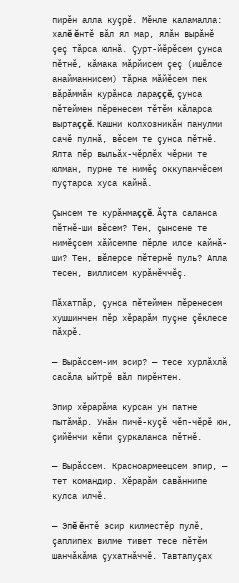пирĕн алла куçрĕ. Мĕнле каламалла: халĕ ĕнтĕ вăл ял мар, ялăн вырăнĕ çеç тăрса юлнă. Çурт-йĕрĕсем çунса пĕтнĕ, кăмака мăрйисем çеç (ишĕлсе анайманнисем) тăрна мăйĕсем пек вăрăммăн курăнса лараççĕ, çунса пĕтеймен пĕренесем тĕтĕм кăларса выртаççĕ. Кашни колхозникăн панулми сачĕ пулнă, вĕсем те çунса пĕтнĕ. Ялта пĕр выльăх-чĕрлĕх чĕрни те юлман, пурне те нимĕç оккупанчĕсем пуçтарса хуса кайнă.

Çынсем те курăнмаççĕ. Ăçта саланса пĕтнĕ-ши вĕсем? Тен, çынсене те нимĕçсем хăйсемпе пĕрле илсе кайнă-ши? Тен, вĕлерсе пĕтернĕ пуль? Апла тесен, виллисем курăнĕччĕç.

Пăхатпăр, çунса пĕтеймен пĕренесем хушшинчен пĕр хĕрарăм пуçне çĕклесе пăхрĕ.

— Вырăссем-им эсир? — тесе хурлăхлă сасăла ыйтрĕ вăл пирĕнтен.

Эпир хĕрарăма курсан ун патне пытăмăр. Унăн пичĕ-куçĕ чĕп-чĕрĕ юн, çийĕнчи кĕпи çуркаланса пĕтнĕ.

— Вырăссем. Красноармеецсем эпир, — тет командир. Хĕрарăм савăннипе кулса илчĕ.

— Эпĕ ĕнтĕ эсир килместĕр пулĕ, çаплипех вилме тивет тесе пĕтĕм шанчăкăма çухатнăччĕ. Тавтапуçах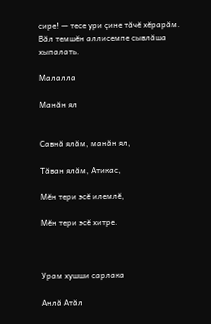сире! — тесе ури çине тăчĕ хĕрарăм. Вăл темшĕн аллисемпе сывлăша хыпалать.

Малалла

Манăн ял


Савнă ялăм, манăн ял,

Тăван ялăм, Атикас,

Мĕн тери эсĕ илемлĕ,

Мĕн тери эсĕ хитре.



Урам хушши сарлака

Анлă Атăл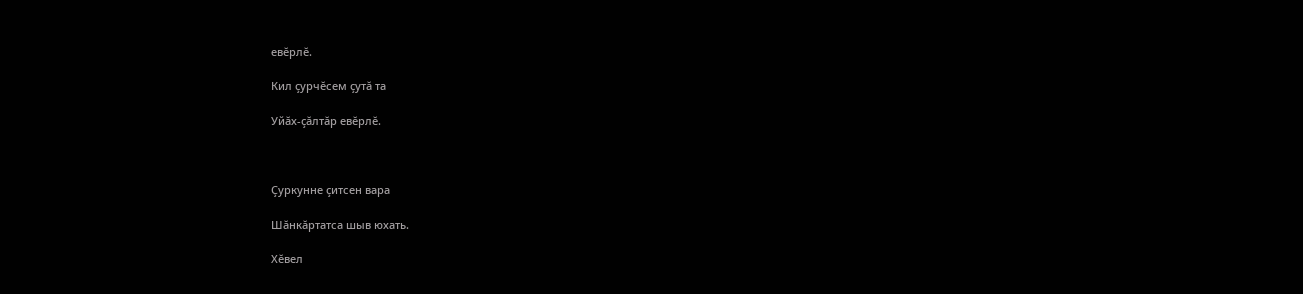евĕрлĕ.

Кил çурчĕсем çутă та

Уйăх-çăлтăр евĕрлĕ.



Çуркунне çитсен вара

Шăнкăртатса шыв юхать.

Хĕвел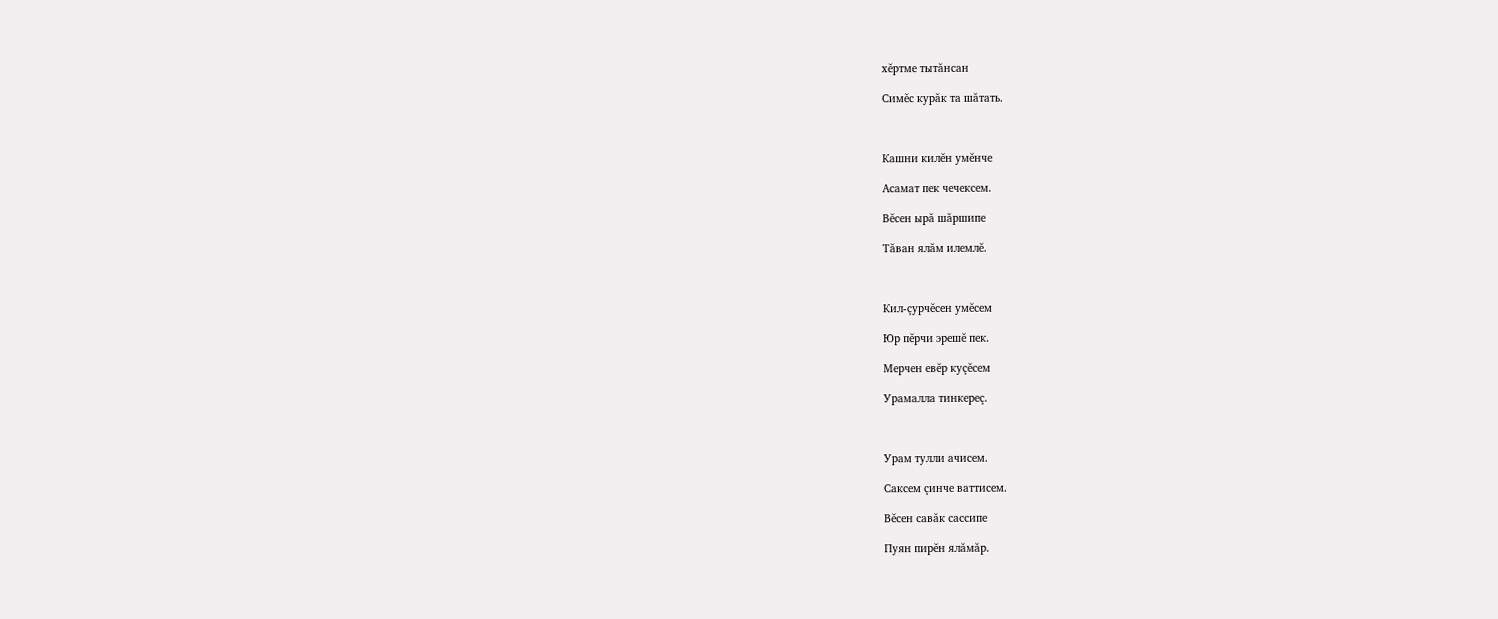хĕртме тытăнсан

Симĕс курăк та шăтать.



Кашни килĕн умĕнче

Асамат пек чечексем.

Вĕсен ырă шăршипе

Тăван ялăм илемлĕ.



Кил-çурчĕсен умĕсем

Юр пĕрчи эрешĕ пек.

Мерчен евĕр куçĕсем

Урамалла тинкереç.



Урам тулли ачисем.

Саксем çинче ваттисем.

Вĕсен савăк сассипе

Пуян пирĕн ялăмăр.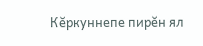Кĕркуннепе пирĕн ял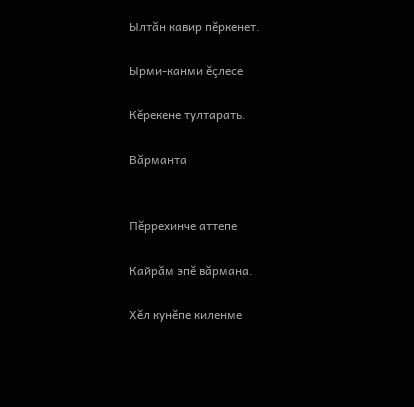Ылтăн кавир пĕркенет.

Ырми-канми ĕçлесе

Кĕрекене тултарать.

Вăрманта


Пĕррехинче аттепе

Кайрăм эпĕ вăрмана.

Хĕл кунĕпе киленме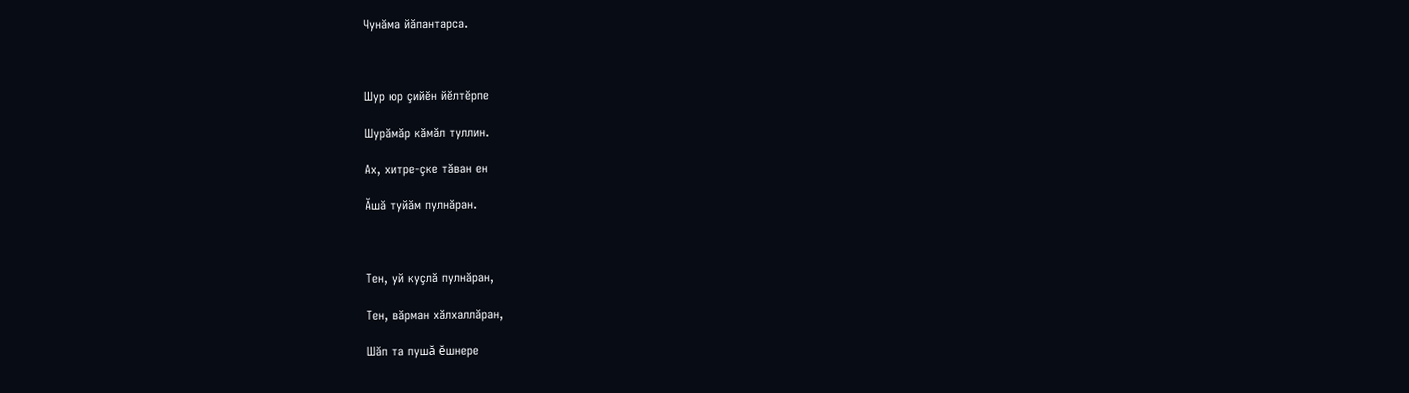Чунăма йăпантарса.



Шур юр çийĕн йĕлтĕрпе

Шурăмăр кăмăл туллин.

Ах, хитре-çке тăван ен

Ăшă туйăм пулнăран.



Тен, уй куçлă пулнăран,

Тен, вăрман хăлхаллăран,

Шăп та пушă ĕшнере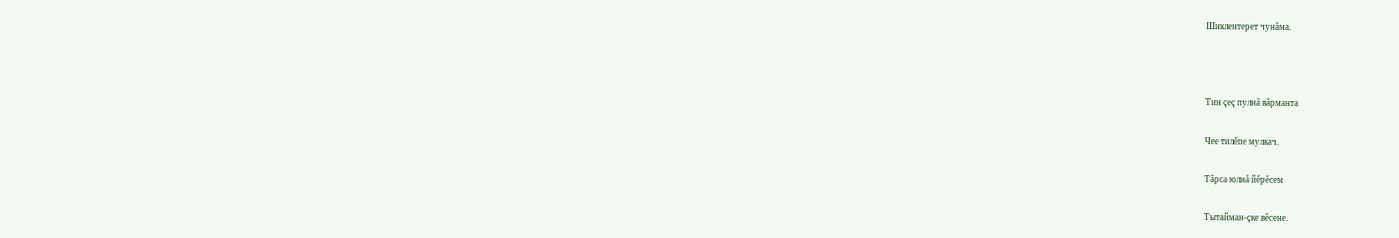Шиклентерет чунăма.



Тин çеç пулнă вăрманта

Чее тилĕпе мулкач.

Тăрса юлнă йĕрĕсем

Тытайман-çке вĕсене.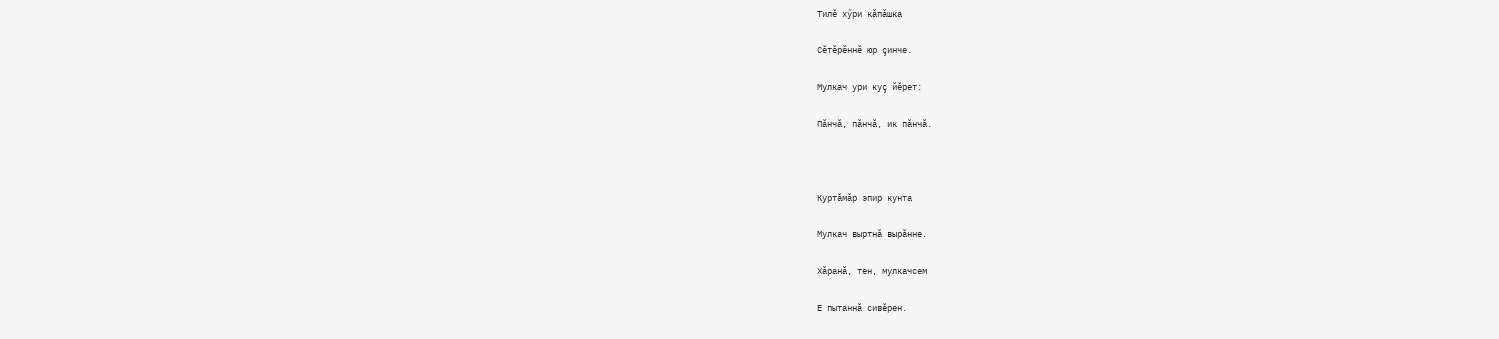Тилĕ хӳри кăпăшка

Сĕтĕрĕннĕ юр çинче.

Мулкач ури куç йĕрет:

Пăнчă, пăнчă, ик пăнчă.



Куртăмăр эпир кунта

Мулкач выртнă вырăнне.

Хăранă, тен, мулкачсем

Е пытаннă сивĕрен.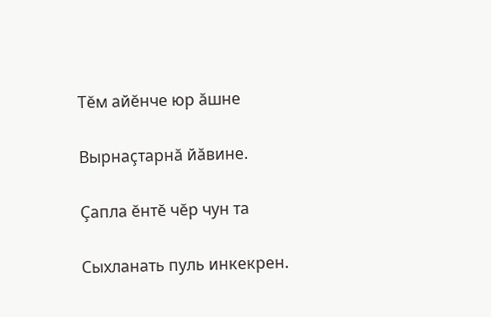Тĕм айĕнче юр ăшне

Вырнаçтарнă йăвине.

Çапла ĕнтĕ чĕр чун та

Сыхланать пуль инкекрен.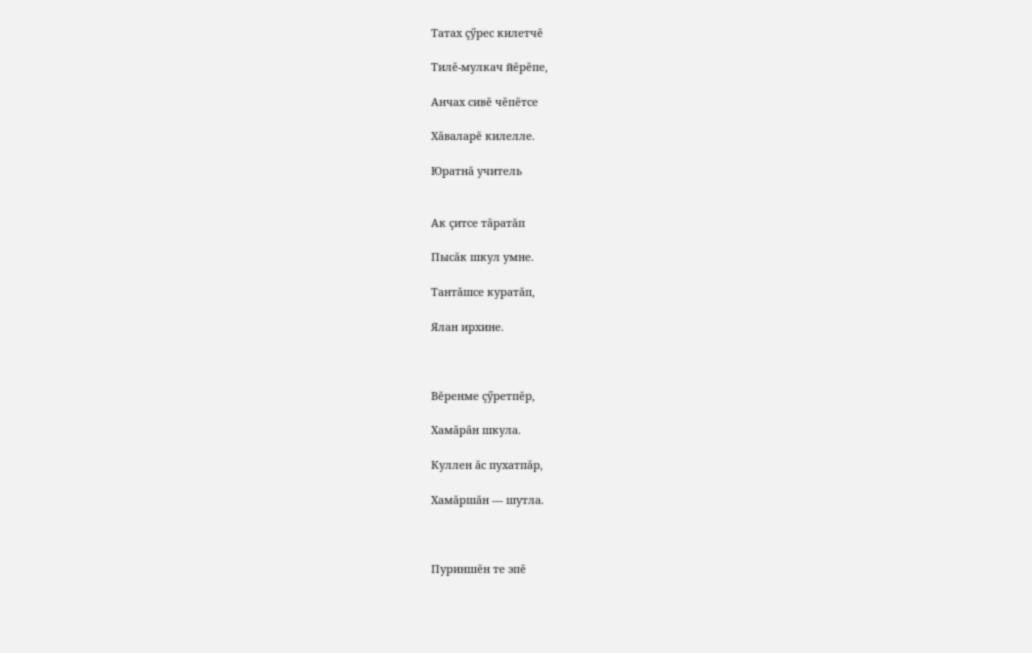Татах çӳрес килетчĕ

Тилĕ-мулкач йĕрĕпе,

Анчах сивĕ чĕпĕтсе

Хăваларĕ килелле.

Юратнă учитель


Ак çитсе тăратăп

Пысăк шкул умне.

Тантăшсе куратăп,

Ялан ирхине.



Вĕренме çӳретпĕр,

Хамăрăн шкула.

Куллен ăс пухатпăр,

Хамăршăн — шутла.



Пуриншĕн те эпĕ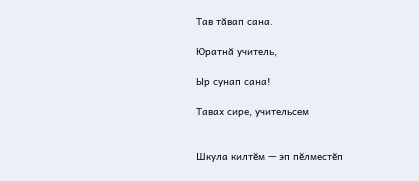Тав тăвап сана.

Юратнă учитель,

Ыр сунап сана!

Тавах сире, учительсем


Шкула килтĕм — эп пĕлместĕп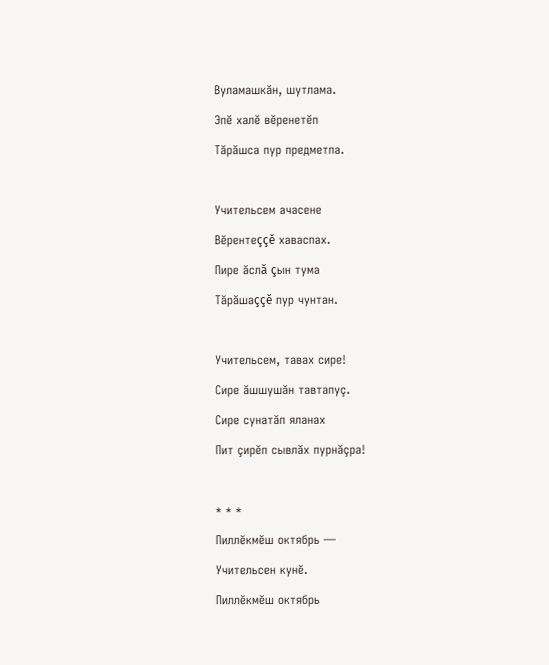Вуламашкăн, шутлама.

Эпĕ халĕ вĕренетĕп

Тăрăшса пур предметпа.



Учительсем ачасене

Вĕрентеççĕ хаваспах.

Пире ăслă çын тума

Тăрăшаççĕ пур чунтан.



Учительсем, тавах сире!

Сире ăшшушăн тавтапуç.

Сире сунатăп яланах

Пит çирĕп сывлăх пурнăçра!



* * *

Пиллĕкмĕш октябрь —

Учительсен кунĕ.

Пиллĕкмĕш октябрь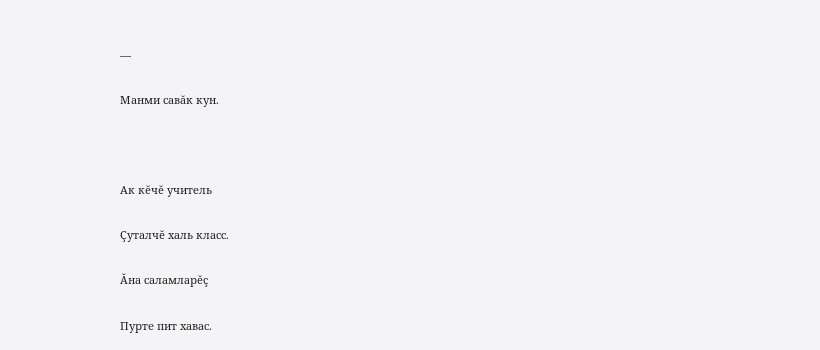—

Манми савăк кун.



Ак кĕчĕ учитель

Çуталчĕ халь класс.

Ăна саламларĕç

Пурте пит хавас.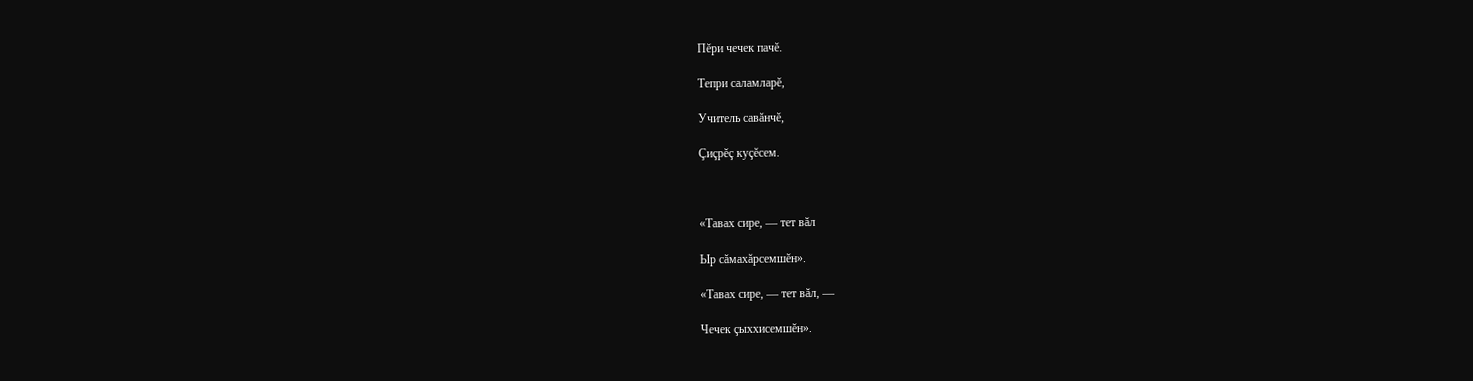Пĕри чечек пачĕ.

Тепри саламларĕ,

Учитель савăнчĕ,

Çиçрĕç куçĕсем.



«Тавах сире, — тет вăл

Ыр сăмахăрсемшĕн».

«Тавах сире, — тет вăл, —

Чечек çыххисемшĕн».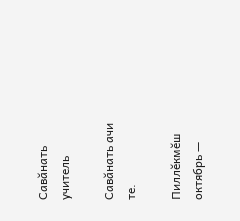Савăнать учитель

Савăнать ачи те.

Пиллĕкмĕш октябрь —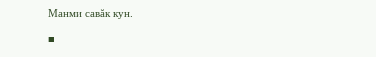Манми савăк кун.

■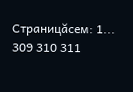Страницăсем: 1... 309 310 311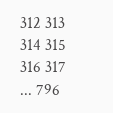312 313 314 315 316 317 ... 796